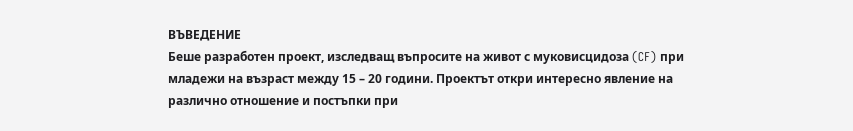ВЪВЕДЕНИЕ
Беше разработен проект, изследващ въпросите на живот с муковисцидоза (CF) при младежи на възраст между 15 – 20 години. Проектът откри интересно явление на различно отношение и постъпки при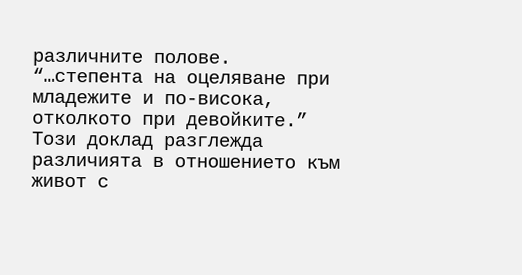различните полове.
“…степента на оцеляване при младежите и по-висока, отколкото при девойките.”
Този доклад разглежда различията в отношението към живот с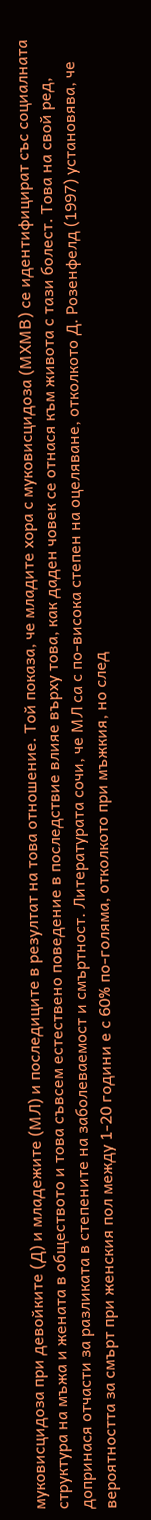муковисцидоза при девойките (Д) и младежите (МЛ) и последиците в резултат на това отношение. Той показа, че младите хора с муковисцидоза (МХМВ) се идентифицират със социалната структура на мъжа и жената в обществото и това съвсем естествено поведение в последствие влияе върху това, как даден човек се отнася към живота с тази болест. Това на свой ред, допринася отчасти за разликата в степените на заболеваемост и смъртност. Литературата сочи, че МЛ са с по-висока степен на оцеляване, отколкото Д. Розенфелд (1997) установява, че вероятността за смърт при женския пол между 1-20 години е с 60% по-голяма, отколкото при мъжкия, но след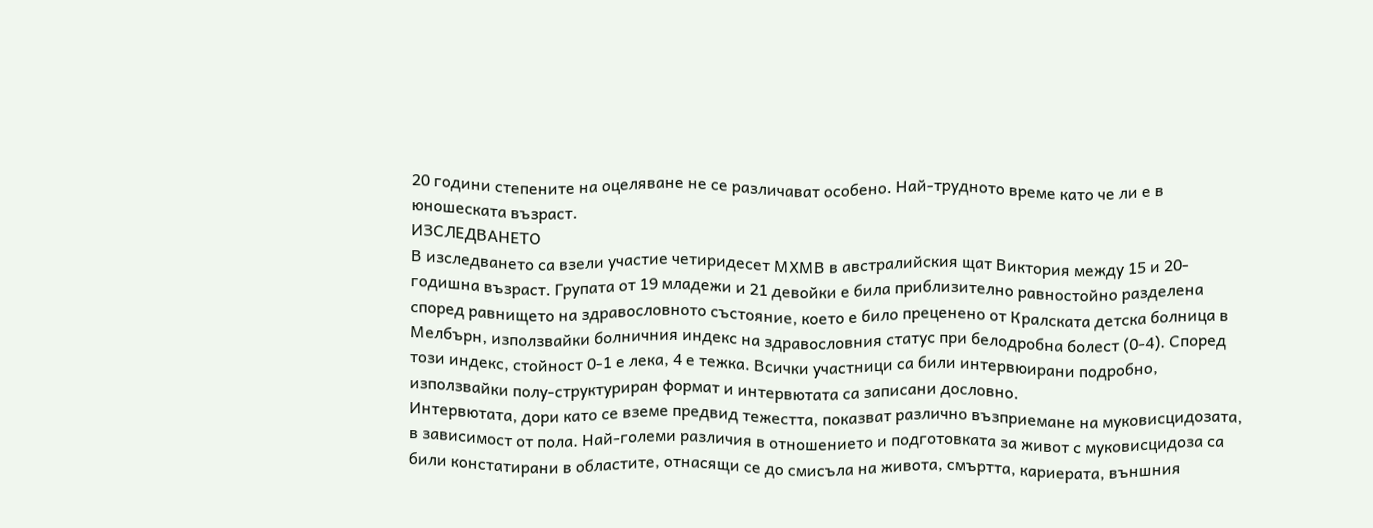20 години степените на оцеляване не се различават особено. Най-трудното време като че ли е в юношеската възраст.
ИЗСЛЕДВАНЕТО
В изследването са взели участие четиридесет МХМВ в австралийския щат Виктория между 15 и 20-годишна възраст. Групата от 19 младежи и 21 девойки е била приблизително равностойно разделена според равнището на здравословното състояние, което е било преценено от Кралската детска болница в Мелбърн, използвайки болничния индекс на здравословния статус при белодробна болест (0-4). Според този индекс, стойност 0-1 е лека, 4 е тежка. Всички участници са били интервюирани подробно, използвайки полу-структуриран формат и интервютата са записани дословно.
Интервютата, дори като се вземе предвид тежестта, показват различно възприемане на муковисцидозата, в зависимост от пола. Най-големи различия в отношението и подготовката за живот с муковисцидоза са били констатирани в областите, отнасящи се до смисъла на живота, смъртта, кариерата, външния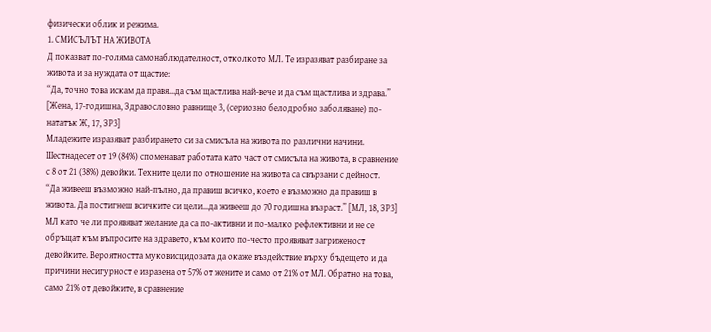физически облик и режима.
1. СМИСЪЛЪТ НА ЖИВОТА
Д показват по-голяма самонаблюдателност, отколкото МЛ. Те изразяват разбиране за живота и за нуждата от щастие:
“Да, точно това искам да правя...да съм щастлива най-вече и да съм щастлива и здрава.” [Жена, 17-годишна, Здравословно равнище 3, (сериозно белодробно заболяване) по-нататък Ж, 17, ЗР3]
Младежите изразяват разбирането си за смисъла на живота по различни начини. Шестнадесет от 19 (84%) споменават работата като част от смисъла на живота, в сравнение с 8 от 21 (38%) девойки. Техните цели по отношение на живота са свързани с дейност.
“Да живееш възможно най-пълно, да правиш всичко, което е възможно да правиш в живота. Да постигнеш всичките си цели...да живееш до 70 годишна възраст.” [МЛ, 18, ЗР3]
МЛ като че ли проявяват желание да са по-активни и по-малко рефлективни и не се обръщат към въпросите на здравето, към които по-често проявяват загриженост девойките. Вероятността муковисцидозата да окаже въздействие върху бъдещето и да причини несигурност е изразена от 57% от жените и само от 21% от МЛ. Обратно на това, само 21% от девойките, в сравнение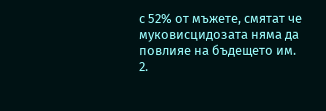с 52% от мъжете, смятат че муковисцидозата няма да повлияе на бъдещето им.
2.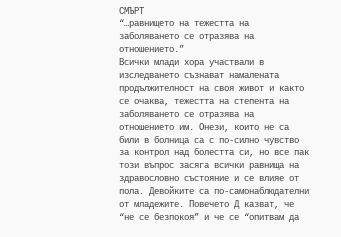СМЪРТ
“…равнището на тежестта на заболяването се отразява на отношението.”
Всички млади хора участвали в изследването съзнават намалената продължителност на своя живот и както се очаква, тежестта на степента на заболяването се отразява на отношението им. Онези, които не са били в болница са с по-силно чувство за контрол над болестта си, но все пак този въпрос засяга всички равнища на здравословно състояние и се влияе от пола. Девойките са по-самонаблюдателни от младежите. Повечето Д казват, че “не се безпокоя” и че се “опитвам да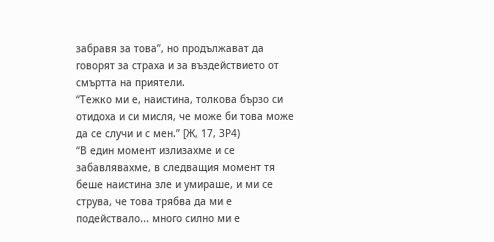забравя за това”, но продължават да говорят за страха и за въздействието от смъртта на приятели.
“Тежко ми е, наистина, толкова бързо си отидоха и си мисля, че може би това може да се случи и с мен.” [Ж, 17, ЗР4)
“В един момент излизахме и се забавлявахме, в следващия момент тя беше наистина зле и умираше, и ми се струва, че това трябва да ми е подействало... много силно ми е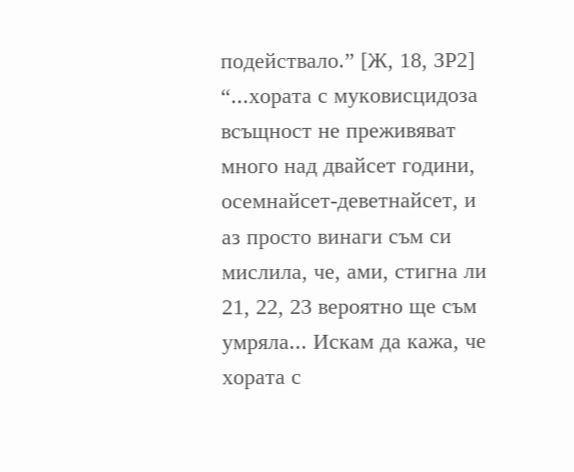подействало.” [Ж, 18, ЗР2]
“...хората с муковисцидоза всъщност не преживяват много над двайсет години, осемнайсет-деветнайсет, и аз просто винаги съм си мислила, че, ами, стигна ли 21, 22, 23 вероятно ще съм умряла... Искам да кажа, че хората с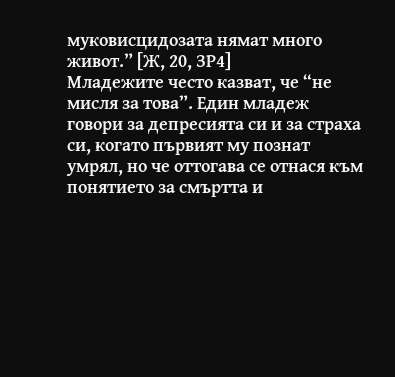муковисцидозата нямат много живот.” [Ж, 20, ЗР4]
Младежите често казват, че “не мисля за това”. Един младеж говори за депресията си и за страха си, когато първият му познат умрял, но че оттогава се отнася към понятието за смъртта и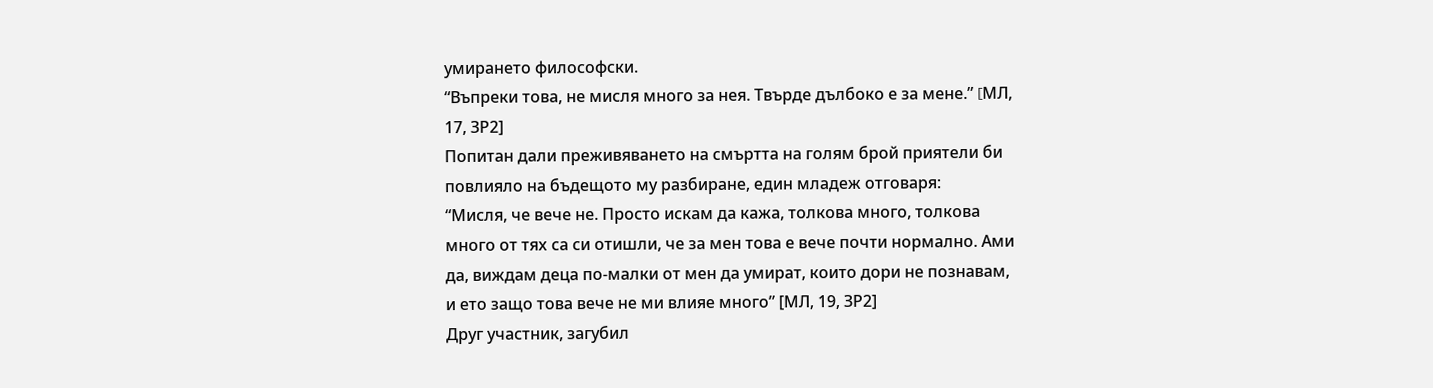умирането философски.
“Въпреки това, не мисля много за нея. Твърде дълбоко е за мене.” [MЛ, 17, ЗР2]
Попитан дали преживяването на смъртта на голям брой приятели би повлияло на бъдещото му разбиране, един младеж отговаря:
“Мисля, че вече не. Просто искам да кажа, толкова много, толкова много от тях са си отишли, че за мен това е вече почти нормално. Ами да, виждам деца по-малки от мен да умират, които дори не познавам, и ето защо това вече не ми влияе много” [МЛ, 19, ЗР2]
Друг участник, загубил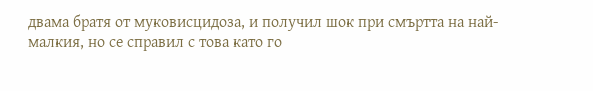двама братя от муковисцидоза, и получил шок при смъртта на най-малкия, но се справил с това като го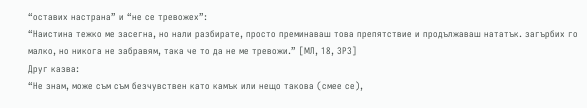“оставих настрана” и “не се тревожех”:
“Наистина тежко ме засегна, но нали разбирате, просто преминаваш това препятствие и продължаваш нататък. загърбих го малко, но никога не забравям, така че то да не ме тревожи.” [MЛ, 18, ЗР3]
Друг казва:
“Не знам, може съм съм безчувствен като камък или нещо такова (смее се),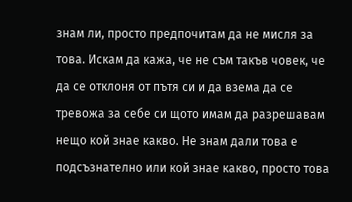знам ли, просто предпочитам да не мисля за това. Искам да кажа, че не съм такъв човек, че да се отклоня от пътя си и да взема да се тревожа за себе си щото имам да разрешавам нещо кой знае какво. Не знам дали това е подсъзнателно или кой знае какво, просто това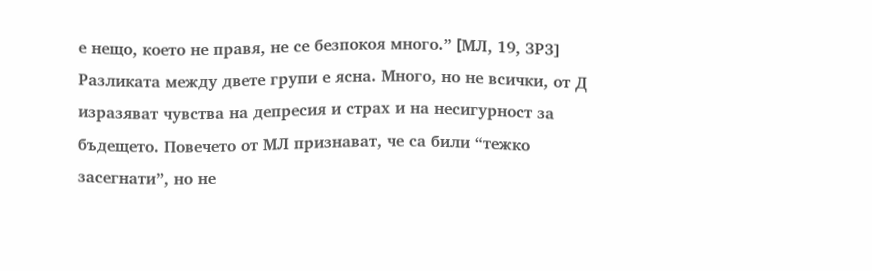е нещо, което не правя, не се безпокоя много.” [MЛ, 19, ЗР3]
Разликата между двете групи е ясна. Много, но не всички, от Д изразяват чувства на депресия и страх и на несигурност за бъдещето. Повечето от МЛ признават, че са били “тежко засегнати”, но не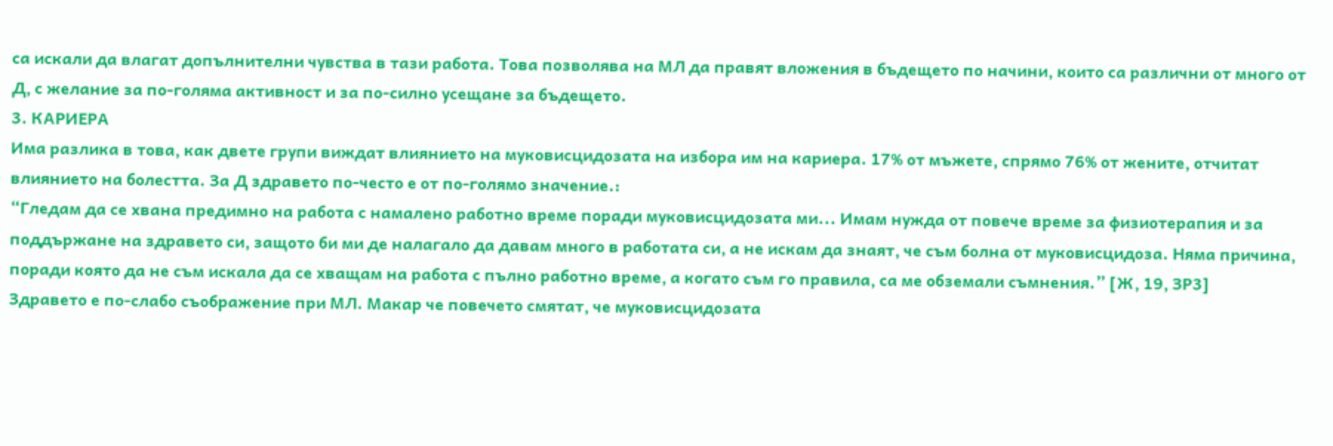са искали да влагат допълнителни чувства в тази работа. Това позволява на МЛ да правят вложения в бъдещето по начини, които са различни от много от Д, с желание за по-голяма активност и за по-силно усещане за бъдещето.
3. КАРИЕРА
Има разлика в това, как двете групи виждат влиянието на муковисцидозата на избора им на кариера. 17% от мъжете, спрямо 76% от жените, отчитат влиянието на болестта. За Д здравето по-често е от по-голямо значение.:
“Гледам да се хвана предимно на работа с намалено работно време поради муковисцидозата ми... Имам нужда от повече време за физиотерапия и за поддържане на здравето си, защото би ми де налагало да давам много в работата си, а не искам да знаят, че съм болна от муковисцидоза. Няма причина, поради която да не съм искала да се хващам на работа с пълно работно време, а когато съм го правила, са ме обземали съмнения.” [Ж, 19, ЗР3]
Здравето е по-слабо съображение при МЛ. Макар че повечето смятат, че муковисцидозата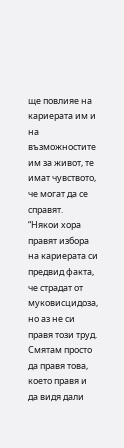ще повлияе на кариерата им и на възможностите им за живот, те имат чувството, че могат да се справят.
“Някои хора правят избора на кариерата си предвид факта, че страдат от муковисцидоза, но аз не си правя този труд. Смятам просто да правя това, което правя и да видя дали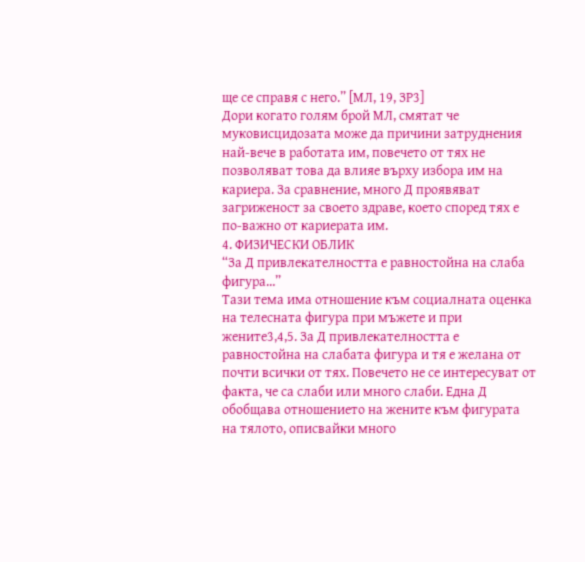ще се справя с него.” [МЛ, 19, ЗР3]
Дори когато голям брой МЛ, смятат че муковисцидозата може да причини затруднения най-вече в работата им, повечето от тях не позволяват това да влияе върху избора им на кариера. За сравнение, много Д проявяват загриженост за своето здраве, което според тях е по-важно от кариерата им.
4. ФИЗИЧЕСКИ ОБЛИК
“За Д привлекателността е равностойна на слаба фигура…”
Тази тема има отношение към социалната оценка на телесната фигура при мъжете и при жените3,4,5. За Д привлекателността е равностойна на слабата фигура и тя е желана от почти всички от тях. Повечето не се интересуват от факта, че са слаби или много слаби. Една Д обобщава отношението на жените към фигурата на тялото, описвайки много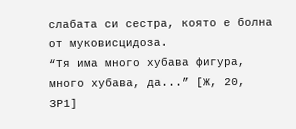слабата си сестра, която е болна от муковисцидоза.
“Тя има много хубава фигура, много хубава, да...” [Ж, 20, ЗР1]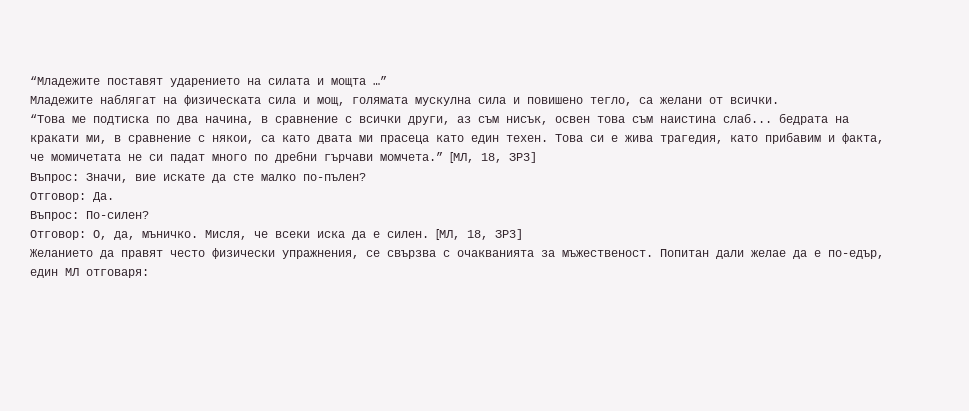“Младежите поставят ударението на силата и мощта …”
Младежите наблягат на физическата сила и мощ, голямата мускулна сила и повишено тегло, са желани от всички.
“Това ме подтиска по два начина, в сравнение с всички други, аз съм нисък, освен това съм наистина слаб... бедрата на кракати ми, в сравнение с някои, са като двата ми прасеца като един техен. Това си е жива трагедия, като прибавим и факта, че момичетата не си падат много по дребни гърчави момчета.” [MЛ, 18, ЗР3]
Въпрос: Значи, вие искате да сте малко по-пълен?
Отговор: Да.
Въпрос: По-силен?
Отговор: О, да, мъничко. Мисля, че всеки иска да е силен. [MЛ, 18, ЗР3]
Желанието да правят често физически упражнения, се свързва с очакванията за мъжественост. Попитан дали желае да е по-едър, един МЛ отговаря: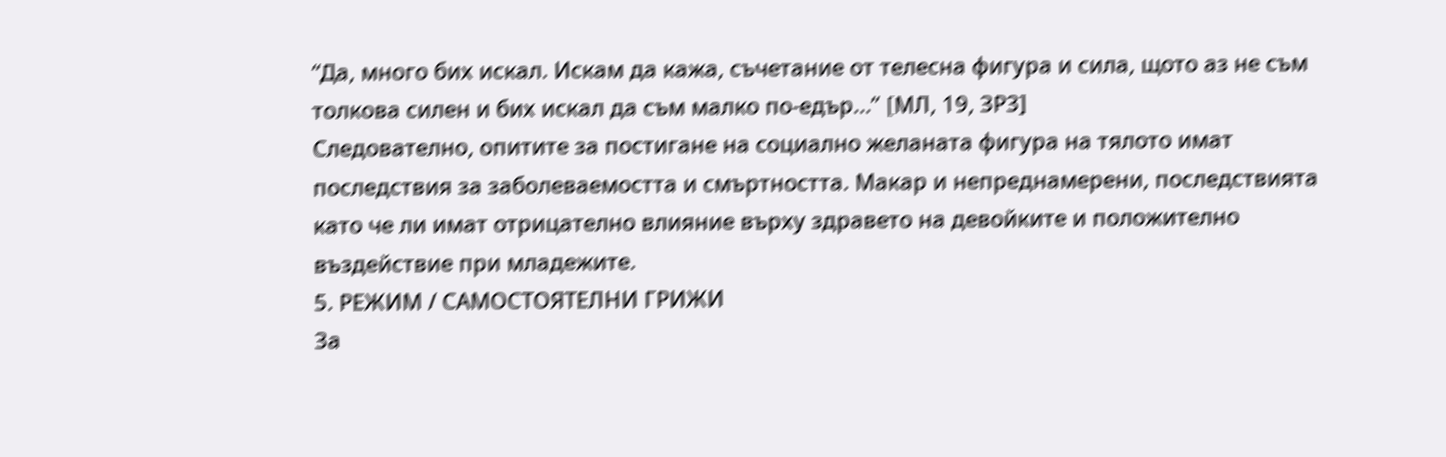“Да, много бих искал. Искам да кажа, съчетание от телесна фигура и сила, щото аз не съм толкова силен и бих искал да съм малко по-едър...” [MЛ, 19, ЗР3]
Следователно, опитите за постигане на социално желаната фигура на тялото имат последствия за заболеваемостта и смъртността. Макар и непреднамерени, последствията като че ли имат отрицателно влияние върху здравето на девойките и положително въздействие при младежите.
5. РЕЖИМ / САМОСТОЯТЕЛНИ ГРИЖИ
За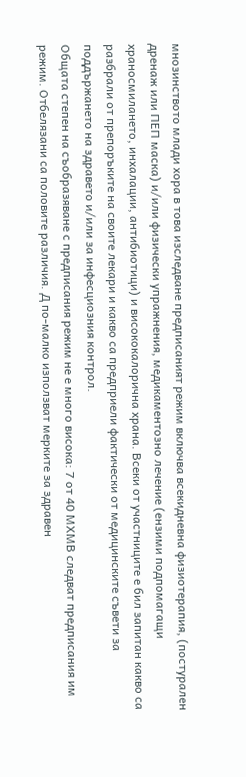мнозинството млади хора в това изследване предписаният режим включва всекидневна физиотерапия, (постурален дренаж или ПЕП маска) и/или физически упражнения, медикаментозно лечение (ензими подпомагащи храносмилането, инхалации, антибиотици) и висококалорична храна. Всеки от участниците е бил запитан какво са разбрали от препоръките на своите лекари и какво са предприели фактически от медицинските съвети за поддържането на здравето и/или за инфесциозния контрол.
Общата степен на съобразяване с предписания режим не е много висока: 7 от 40 МХМВ следват предписания им режим. Отбелязани са половите различия. Д по-малко използват мерките за здравен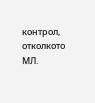контрол, отколкото МЛ.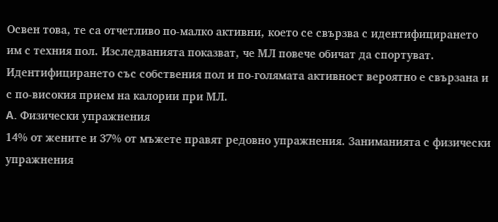Освен това, те са отчетливо по-малко активни, което се свързва с идентифицирането им с техния пол. Изследванията показват, че МЛ повече обичат да спортуват. Идентифицирането със собствения пол и по-голямата активност вероятно е свързана и с по-високия прием на калории при МЛ.
A. Физически упражнения
14% от жените и 37% от мъжете правят редовно упражнения. Заниманията с физически упражнения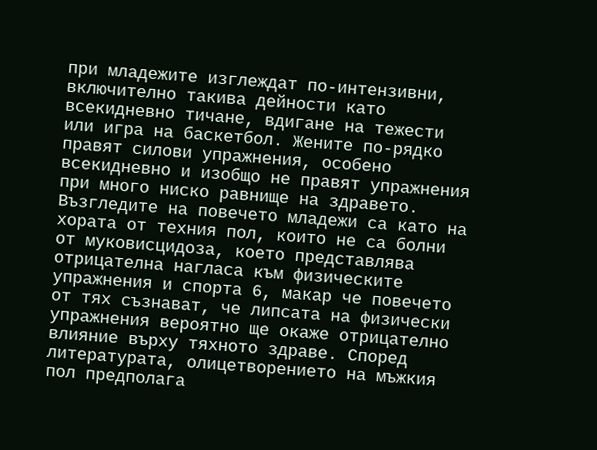при младежите изглеждат по-интензивни, включително такива дейности като всекидневно тичане, вдигане на тежести или игра на баскетбол. Жените по-рядко правят силови упражнения, особено всекидневно и изобщо не правят упражнения при много ниско равнище на здравето.
Възгледите на повечето младежи са като на хората от техния пол, които не са болни от муковисцидоза, което представлява отрицателна нагласа към физическите упражнения и спорта 6, макар че повечето от тях съзнават, че липсата на физически упражнения вероятно ще окаже отрицателно влияние върху тяхното здраве. Според литературата, олицетворението на мъжкия пол предполага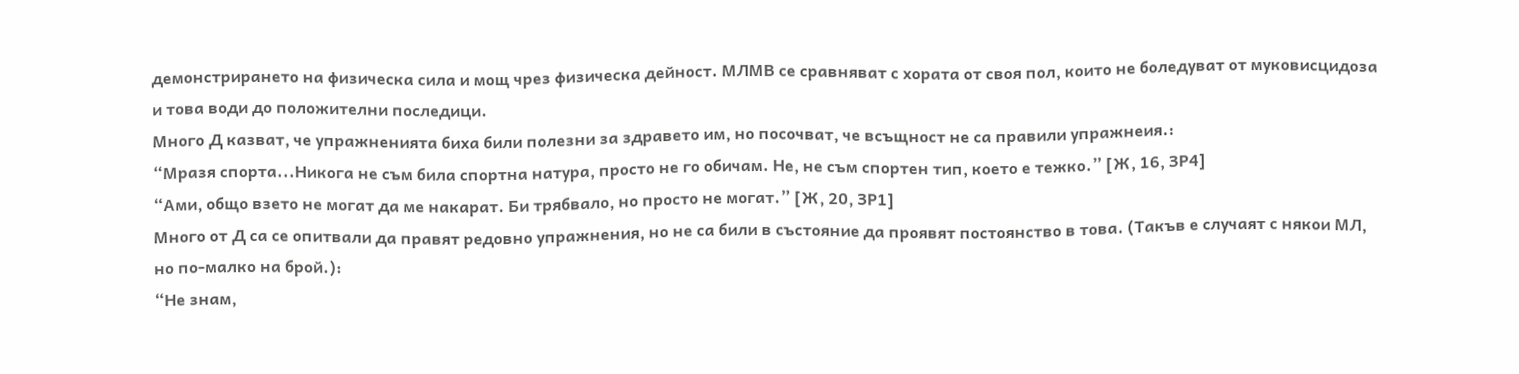демонстрирането на физическа сила и мощ чрез физическа дейност. МЛМВ се сравняват с хората от своя пол, които не боледуват от муковисцидоза и това води до положителни последици.
Много Д казват, че упражненията биха били полезни за здравето им, но посочват, че всъщност не са правили упражнеия.:
“Мразя спорта...Никога не съм била спортна натура, просто не го обичам. Не, не съм спортен тип, което е тежко.” [Ж, 16, ЗР4]
“Ами, общо взето не могат да ме накарат. Би трябвало, но просто не могат.” [Ж, 20, ЗР1]
Много от Д са се опитвали да правят редовно упражнения, но не са били в състояние да проявят постоянство в това. (Такъв е случаят с някои МЛ, но по-малко на брой.):
“Не знам,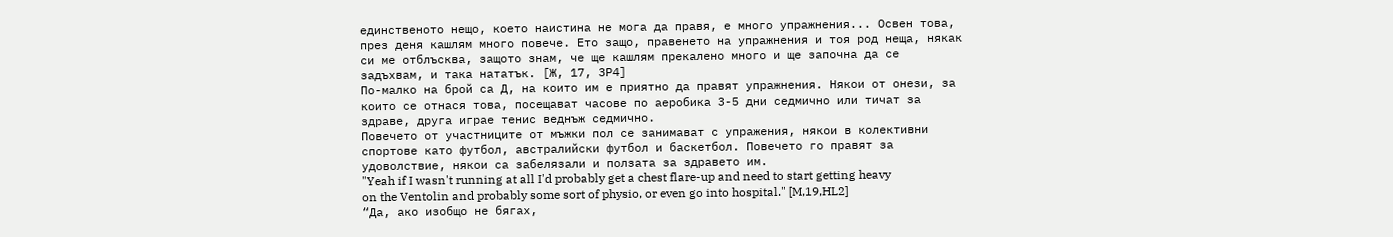единственото нещо, което наистина не мога да правя, е много упражнения... Освен това, през деня кашлям много повече. Ето защо, правенето на упражнения и тоя род неща, някак си ме отблъсква, защото знам, че ще кашлям прекалено много и ще започна да се задъхвам, и така нататък. [Ж, 17, ЗР4]
По-малко на брой са Д, на които им е приятно да правят упражнения. Някои от онези, за които се отнася това, посещават часове по аеробика 3-5 дни седмично или тичат за здраве, друга играе тенис веднъж седмично.
Повечето от участниците от мъжки пол се занимават с упражения, някои в колективни спортове като футбол, австралийски футбол и баскетбол. Повечето го правят за удоволствие, някои са забелязали и ползата за здравето им.
"Yeah if I wasn't running at all I'd probably get a chest flare-up and need to start getting heavy on the Ventolin and probably some sort of physio, or even go into hospital." [M,19,HL2]
“Да, ако изобщо не бягах,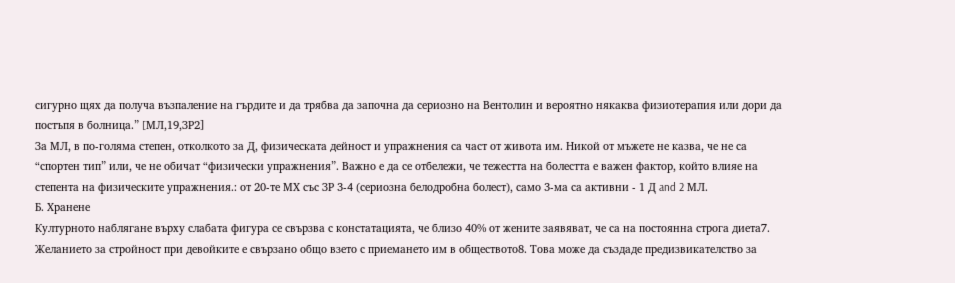сигурно щях да получа възпаление на гърдите и да трябва да започна да сериозно на Вентолин и вероятно някаква физиотерапия или дори да постъпя в болница.” [MЛ,19,ЗР2]
За МЛ, в по-голяма степен, отколкото за Д, физическата дейност и упражнения са част от живота им. Никой от мъжете не казва, че не са “спортен тип” или, че не обичат “физически упражнения”. Важно е да се отбележи, че тежестта на болестта е важен фактор, който влияе на степента на физическите упражнения.: от 20-те МХ със ЗР 3-4 (сериозна белодробна болест), само 3-ма са активни - 1 Д and 2 МЛ.
Б. Хранене
Културното наблягане върху слабата фигура се свързва с констатацията, че близо 40% от жените заявяват, че са на постоянна строга диета7. Желанието за стройност при девойките е свързано общо взето с приемането им в обществото8. Това може да създаде предизвикателство за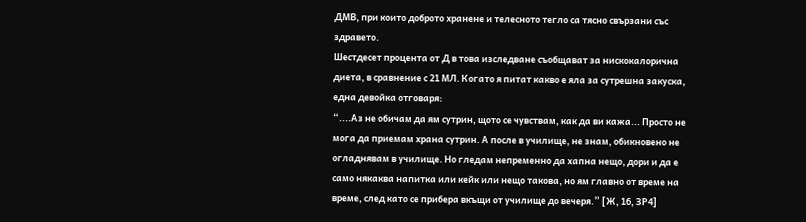ДМВ, при които доброто хранене и телесното тегло са тясно свързани със здравето.
Шестдесет процента от Д в това изследване съобщават за нискокалорична диета, в сравнение с 21 МЛ. Когато я питат какво е яла за сутрешна закуска, една девойка отговаря:
“....Аз не обичам да ям сутрин, щото се чувствам, как да ви кажа... Просто не мога да приемам храна сутрин. А после в училище, не знам, обикновено не огладнявам в училище. Но гледам непременно да хапна нещо, дори и да е само някаква напитка или кейк или нещо такова, но ям главно от време на време, след като се прибера вкъщи от училище до вечеря.” [Ж, 16, ЗР4]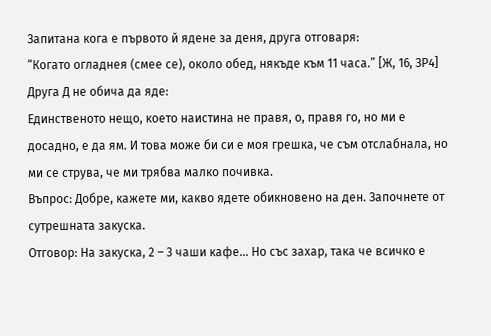Запитана кога е първото й ядене за деня, друга отговаря:
“Когато огладнея (смее се), около обед, някъде към 11 часа.” [Ж, 16, ЗР4]
Друга Д не обича да яде:
Единственото нещо, което наистина не правя, о, правя го, но ми е досадно, е да ям. И това може би си е моя грешка, че съм отслабнала, но ми се струва, че ми трябва малко почивка.
Въпрос: Добре, кажете ми, какво ядете обикновено на ден. Започнете от сутрешната закуска.
Отговор: На закуска, 2 – 3 чаши кафе... Но със захар, така че всичко е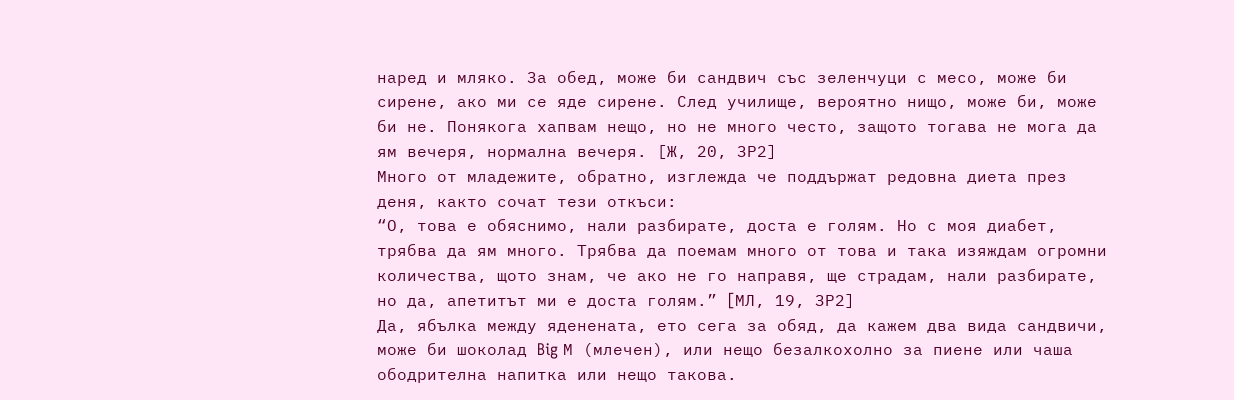наред и мляко. За обед, може би сандвич със зеленчуци с месо, може би сирене, ако ми се яде сирене. След училище, вероятно нищо, може би, може би не. Понякога хапвам нещо, но не много често, защото тогава не мога да ям вечеря, нормална вечеря. [Ж, 20, ЗР2]
Много от младежите, обратно, изглежда че поддържат редовна диета през деня, както сочат тези откъси:
“О, това е обяснимо, нали разбирате, доста е голям. Но с моя диабет, трябва да ям много. Трябва да поемам много от това и така изяждам огромни количества, щото знам, че ако не го направя, ще страдам, нали разбирате, но да, апетитът ми е доста голям.” [MЛ, 19, ЗР2]
Да, ябълка между яденената, ето сега за обяд, да кажем два вида сандвичи, може би шоколад Big М (млечен), или нещо безалкохолно за пиене или чаша ободрителна напитка или нещо такова.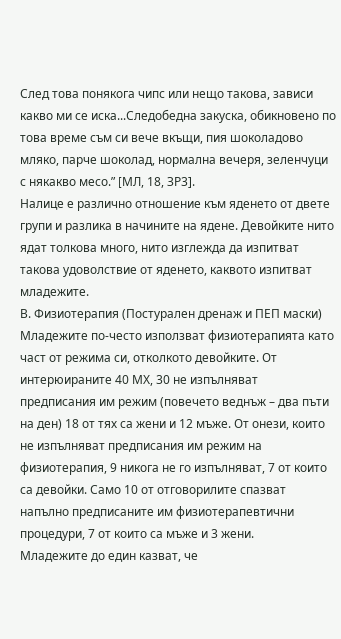След това понякога чипс или нещо такова, зависи какво ми се иска...Следобедна закуска, обикновено по това време съм си вече вкъщи, пия шоколадово мляко, парче шоколад, нормална вечеря, зеленчуци с някакво месо.” [MЛ, 18, ЗР3].
Налице е различно отношение към яденето от двете групи и разлика в начините на ядене. Девойките нито ядат толкова много, нито изглежда да изпитват такова удоволствие от яденето, каквото изпитват младежите.
В. Физиотерапия (Постурален дренаж и ПЕП маски)
Младежите по-често използват физиотерапията като част от режима си, отколкото девойките. От интерюираните 40 МХ, 30 не изпълняват предписания им режим (повечето веднъж – два пъти на ден) 18 от тях са жени и 12 мъже. От онези, които не изпълняват предписания им режим на физиотерапия, 9 никога не го изпълняват, 7 от които са девойки. Само 10 от отговорилите спазват напълно предписаните им физиотерапевтични процедури, 7 от които са мъже и 3 жени.
Младежите до един казват, че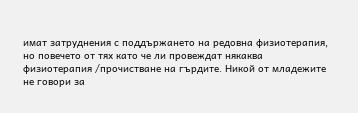имат затруднения с поддържането на редовна физиотерапия, но повечето от тях като че ли провеждат някаква физиотерапия /прочистване на гърдите. Никой от младежите не говори за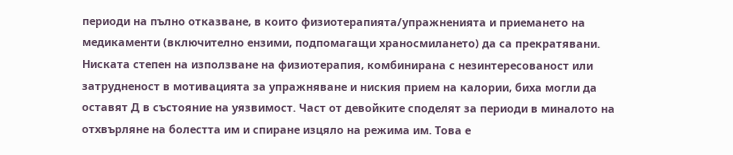периоди на пълно отказване, в които физиотерапията/упражненията и приемането на медикаменти (включително ензими, подпомагащи храносмилането) да са прекратявани.
Ниската степен на използване на физиотерапия, комбинирана с незинтересованост или затрудненост в мотивацията за упражняване и ниския прием на калории, биха могли да оставят Д в състояние на уязвимост. Част от девойките споделят за периоди в миналото на отхвърляне на болестта им и спиране изцяло на режима им. Това е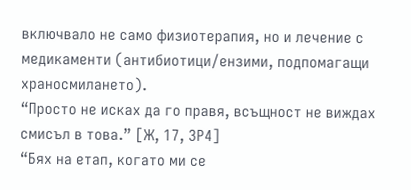включвало не само физиотерапия, но и лечение с медикаменти (антибиотици/ензими, подпомагащи храносмилането).
“Просто не исках да го правя, всъщност не виждах смисъл в това.” [Ж, 17, ЗР4]
“Бях на етап, когато ми се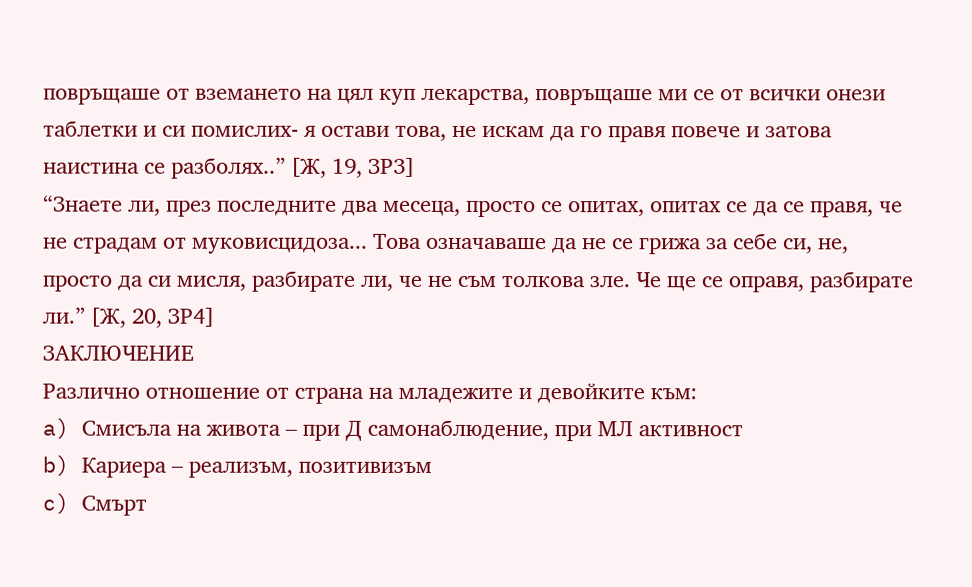повръщаше от вземането на цял куп лекарства, повръщаше ми се от всички онези таблетки и си помислих- я остави това, не искам да го правя повече и затова наистина се разболях..” [Ж, 19, ЗР3]
“Знаете ли, през последните два месеца, просто се опитах, опитах се да се правя, че не страдам от муковисцидоза... Това означаваше да не се грижа за себе си, не, просто да си мисля, разбирате ли, че не съм толкова зле. Че ще се оправя, разбирате ли.” [Ж, 20, ЗР4]
ЗАКЛЮЧЕНИЕ
Различно отношение от страна на младежите и девойките към:
a) Смисъла на живота – при Д самонаблюдение, при МЛ активност
b) Кариера – реализъм, позитивизъм
c) Смърт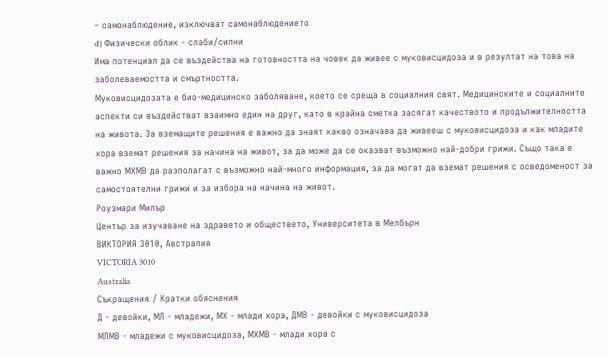– самонаблюдение, изключват самонаблюдението
d) Физически облик - слаби/силни
Има потенциал да се въздейства на готовността на човек да живее с муковисцидоза и в резултат на това на заболеваемостта и смъртността.
Муковисцидозата е био-медицинско заболяване, което се среща в социалния свят. Медицинските и социалните аспекти си въздействат взаимно един на друг, като в крайна сметка засягат качеството и продължителността на живота. За вземащите решения е важно да знаят какво означава да живееш с муковисцидоза и как младите хора вземат решения за начина на живот, за да може да се оказват възможно най-добри грижи. Също така е важно МХМВ да разполагат с възможно най-много информация, за да могат да вземат решения с осведоменост за самостоятелни грижи и за избора на начина на живот.
Роузмари Милър
Център за изучаване на здравето и обществето, Университета в Мелбърн
ВИКТОРИЯ 3010, Австралия
VICTORIA 3010
Australia
Съкращения / Кратки обяснения
Д - девойки, МЛ - младежи, МХ - млади хора, ДМВ - девойки с муковисцидоза
МЛМВ - младежи с муковисцидоза, МХМВ - млади хора с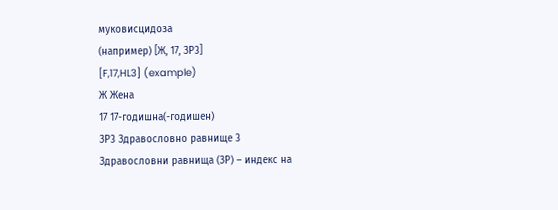муковисцидоза
(например) [Ж, 17, ЗР3]
[F,17,HL3] (example)
Ж Жена
17 17-годишна(-годишен)
ЗР3 Здравословно равнище 3
Здравословни равнища (ЗР) – индекс на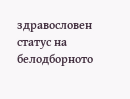здравословен статус на белодборното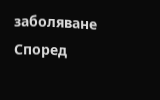заболяване
Според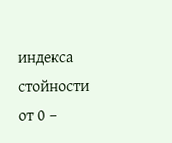индекса стойности от 0 –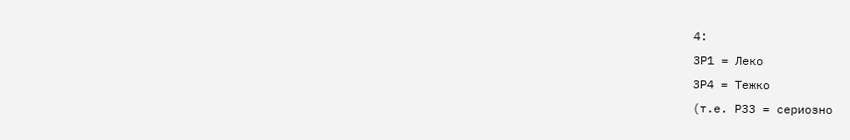4:
ЗР1 = Леко
ЗР4 = Тежко
(т.е. РЗ3 = сериозно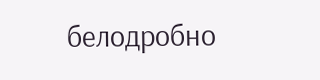белодробно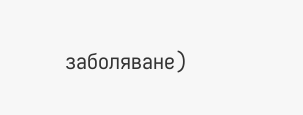заболяване)